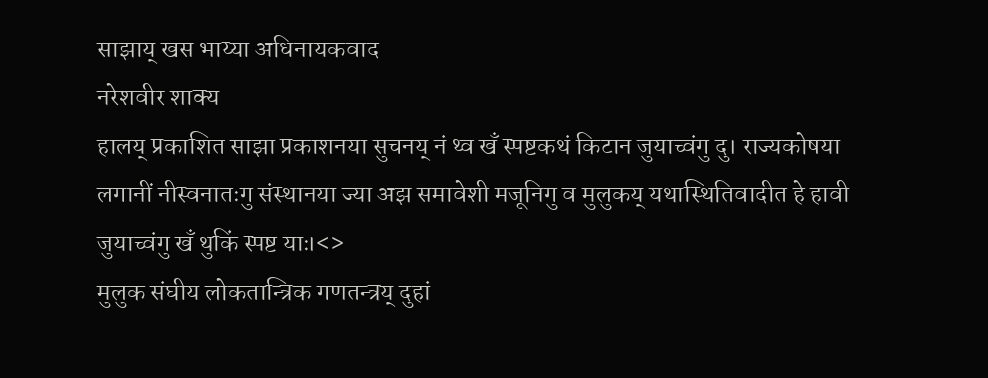साझाय् खस भाय्या अधिनायकवाद
नरेशवीर शाक्य
हालय् प्रकाशित साझा प्रकाशनया सुचनय् नं थ्व खँ स्पष्टकथं किटान जुयाच्वंगु दु। राज्यकोषया लगानीं नीस्वनातःगु संस्थानया ज्या अझ समावेशी मजूनिगु व मुलुकय् यथास्थितिवादीत हे हावी जुयाच्वंगु खँ थुकिं स्पष्ट याः।<>
मुलुक संघीय लोकतान्त्रिक गणतन्त्रय् दुहां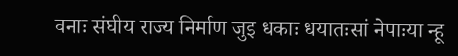वनाः संघीय राज्य निर्माण जुइ धकाः धयातःसां नेपाःया न्हू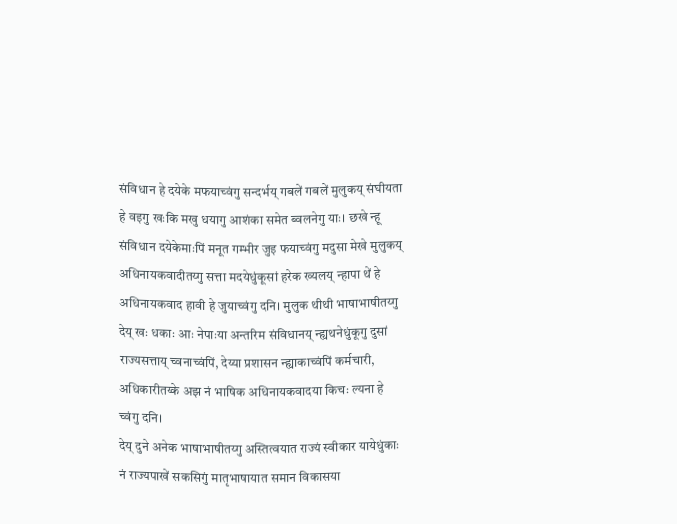संविधान हे दयेके मफयाच्वंगु सन्दर्भय् गबलें गबलें मुलुकय् संघीयता हे वइगु खःकि मखु धयागु आशंका समेत ब्वलनेगु याः। छखे न्हू संविधान दयेकेमाःपिं मनूत गम्भीर जुइ फयाच्वंगु मदुसा मेखे मुलुकय् अधिनायकवादीतय्गु सत्ता मदयेधुंकूसां हरेक ख्यलय् न्हापा थें हे अधिनायकवाद हावी हे जुयाच्वंगु दनि। मुलुक थीथी भाषाभाषीतय्गु देय् खः धकाः आः नेपाःया अन्तरिम संविधानय् न्ह्यथनेधुंकूगु दुसां राज्यसत्ताय् च्वनाच्वंपिं, देय्या प्रशासन न्ह्याकाच्वंपिं कर्मचारी, अधिकारीतय्के अझ नं भाषिक अधिनायकवादया किचः ल्यना हे च्वंगु दनि।
देय् दुने अनेक भाषाभाषीतय्गु अस्तित्वयात राज्यं स्वीकार यायेधुंकाः नं राज्यपाखें सकसिगुं मातृभाषायात समान विकासया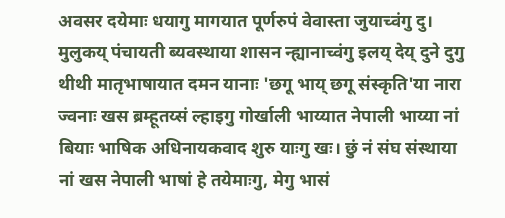अवसर दयेमाः धयागु मागयात पूर्णरुपं वेवास्ता जुयाच्वंगु दु। मुलुकय् पंचायती ब्यवस्थाया शासन न्ह्यानाच्वंगु इलय् देय् दुने दुगु थीथी मातृभाषायात दमन यानाः 'छगू भाय् छगू संस्कृति'या नारा ज्वनाः खस ब्रम्हूतय्सं ल्हाइगु गोर्खाली भाय्यात नेपाली भाय्या नां बियाः भाषिक अधिनायकवाद शुरु याःगु खः। छुं नं संघ संस्थाया नां खस नेपाली भाषां हे तयेमाःगु, मेगु भासं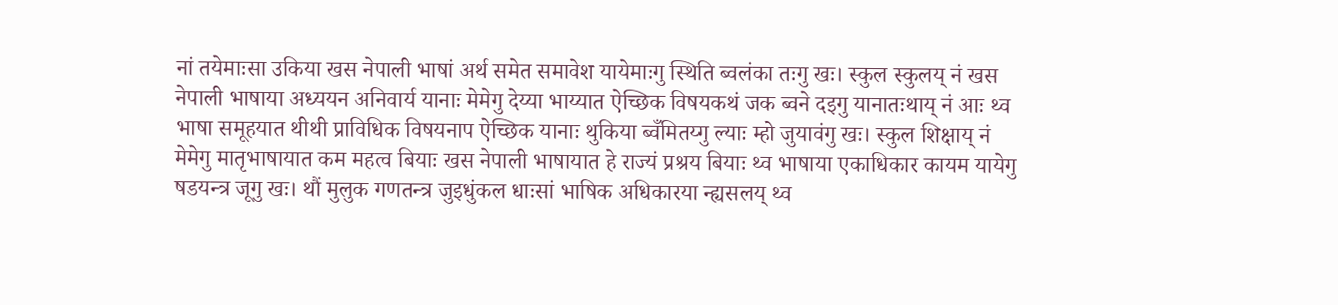नां तयेमाःसा उकिया खस नेपाली भाषां अर्थ समेत समावेश यायेमाःगु स्थिति ब्वलंका तःगु खः। स्कुल स्कुलय् नं खस नेपाली भाषाया अध्ययन अनिवार्य यानाः मेमेगु देय्या भाय्यात ऐच्छिक विषयकथं जक ब्वने दइगु यानातःथाय् नं आः थ्व भाषा समूहयात थीथी प्राविधिक विषयनाप ऐच्छिक यानाः थुकिया ब्वँमितय्गु ल्याः म्हो जुयावंगु खः। स्कुल शिक्षाय् नं मेमेगु मातृभाषायात कम महत्व बियाः खस नेपाली भाषायात हे राज्यं प्रश्रय बियाः थ्व भाषाया एकाधिकार कायम यायेगु षडयन्त्र जूगु खः। थौं मुलुक गणतन्त्र जुइधुंकल धाःसां भाषिक अधिकारया न्ह्यसलय् थ्व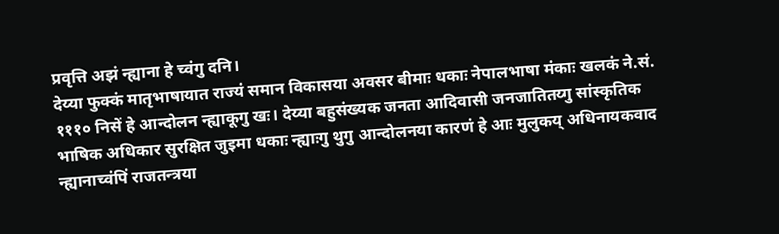प्रवृत्ति अझं न्ह्याना हे च्वंगु दनि।
देय्या फुक्कं मातृभाषायात राज्यं समान विकासया अवसर बीमाः धकाः नेपालभाषा मंकाः खलकं ने.सं. १११० निसें हे आन्दोलन न्ह्याकूगु खः। देय्या बहुसंख्यक जनता आदिवासी जनजातितय्गु सांस्कृतिक भाषिक अधिकार सुरक्षित जुइमा धकाः न्ह्याःगु थुगु आन्दोलनया कारणं हे आः मुलुकय् अधिनायकवाद न्ह्यानाच्वंपिं राजतन्त्रया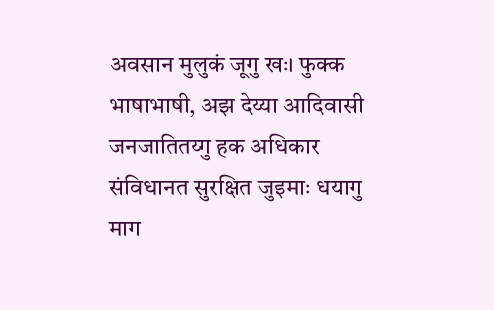अवसान मुलुकं जूगु खः। फुक्क भाषाभाषी, अझ देय्या आदिवासी जनजातितय्गु हक अधिकार संविधानत सुरक्षित जुइमाः धयागु माग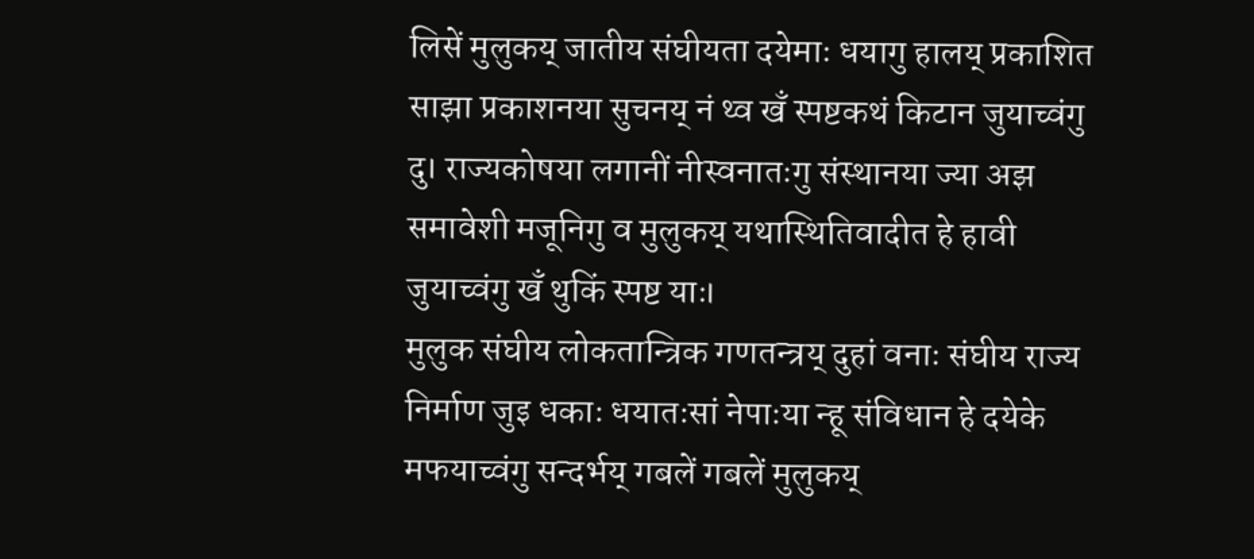लिसें मुलुकय् जातीय संघीयता दयेमाः धयागु हालय् प्रकाशित साझा प्रकाशनया सुचनय् नं थ्व खँ स्पष्टकथं किटान जुयाच्वंगु दु। राज्यकोषया लगानीं नीस्वनातःगु संस्थानया ज्या अझ समावेशी मजूनिगु व मुलुकय् यथास्थितिवादीत हे हावी जुयाच्वंगु खँ थुकिं स्पष्ट याः।
मुलुक संघीय लोकतान्त्रिक गणतन्त्रय् दुहां वनाः संघीय राज्य निर्माण जुइ धकाः धयातःसां नेपाःया न्हू संविधान हे दयेके मफयाच्वंगु सन्दर्भय् गबलें गबलें मुलुकय्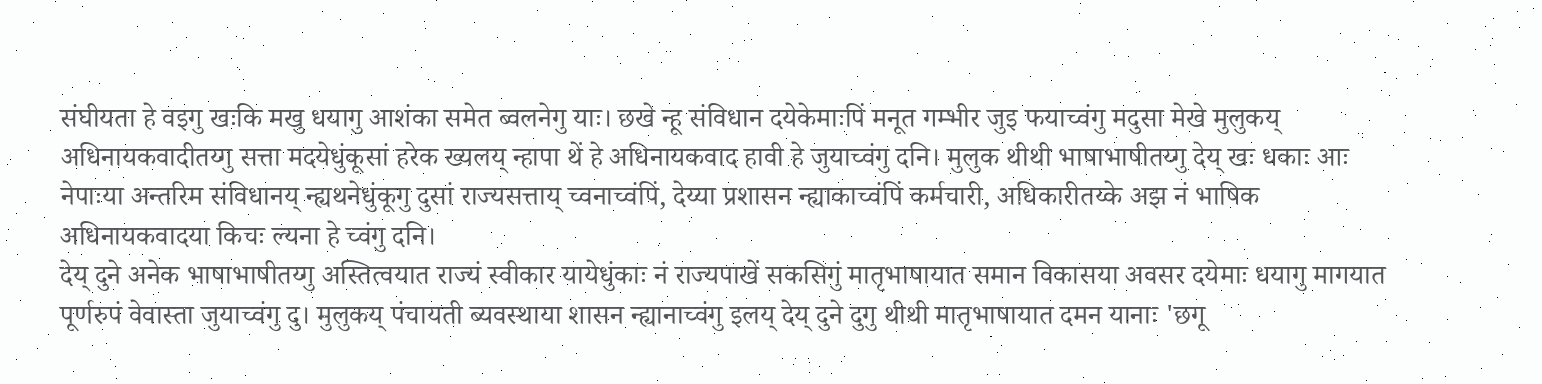संघीयता हे वइगु खःकि मखु धयागु आशंका समेत ब्वलनेगु याः। छखे न्हू संविधान दयेकेमाःपिं मनूत गम्भीर जुइ फयाच्वंगु मदुसा मेखे मुलुकय् अधिनायकवादीतय्गु सत्ता मदयेधुंकूसां हरेक ख्यलय् न्हापा थें हे अधिनायकवाद हावी हे जुयाच्वंगु दनि। मुलुक थीथी भाषाभाषीतय्गु देय् खः धकाः आः नेपाःया अन्तरिम संविधानय् न्ह्यथनेधुंकूगु दुसां राज्यसत्ताय् च्वनाच्वंपिं, देय्या प्रशासन न्ह्याकाच्वंपिं कर्मचारी, अधिकारीतय्के अझ नं भाषिक अधिनायकवादया किचः ल्यना हे च्वंगु दनि।
देय् दुने अनेक भाषाभाषीतय्गु अस्तित्वयात राज्यं स्वीकार यायेधुंकाः नं राज्यपाखें सकसिगुं मातृभाषायात समान विकासया अवसर दयेमाः धयागु मागयात पूर्णरुपं वेवास्ता जुयाच्वंगु दु। मुलुकय् पंचायती ब्यवस्थाया शासन न्ह्यानाच्वंगु इलय् देय् दुने दुगु थीथी मातृभाषायात दमन यानाः 'छगू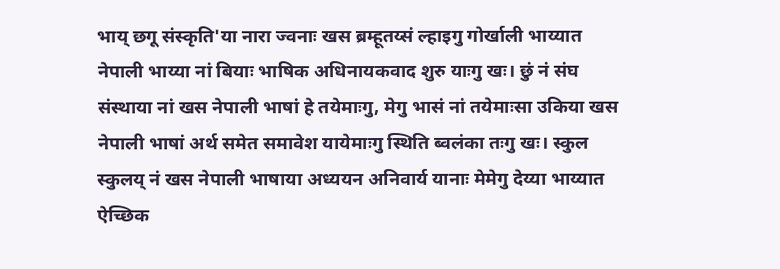भाय् छगू संस्कृति'या नारा ज्वनाः खस ब्रम्हूतय्सं ल्हाइगु गोर्खाली भाय्यात नेपाली भाय्या नां बियाः भाषिक अधिनायकवाद शुरु याःगु खः। छुं नं संघ संस्थाया नां खस नेपाली भाषां हे तयेमाःगु, मेगु भासं नां तयेमाःसा उकिया खस नेपाली भाषां अर्थ समेत समावेश यायेमाःगु स्थिति ब्वलंका तःगु खः। स्कुल स्कुलय् नं खस नेपाली भाषाया अध्ययन अनिवार्य यानाः मेमेगु देय्या भाय्यात ऐच्छिक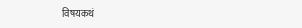विषयकथं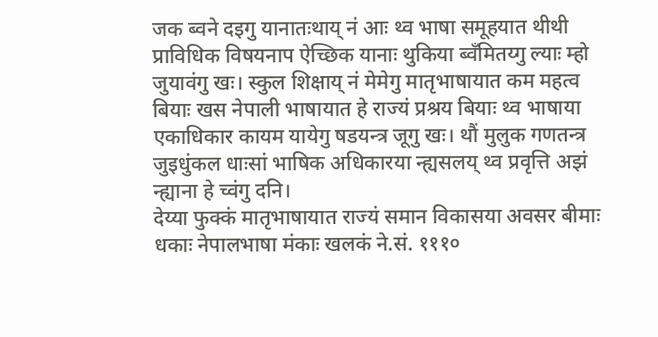जक ब्वने दइगु यानातःथाय् नं आः थ्व भाषा समूहयात थीथी प्राविधिक विषयनाप ऐच्छिक यानाः थुकिया ब्वँमितय्गु ल्याः म्हो जुयावंगु खः। स्कुल शिक्षाय् नं मेमेगु मातृभाषायात कम महत्व बियाः खस नेपाली भाषायात हे राज्यं प्रश्रय बियाः थ्व भाषाया एकाधिकार कायम यायेगु षडयन्त्र जूगु खः। थौं मुलुक गणतन्त्र जुइधुंकल धाःसां भाषिक अधिकारया न्ह्यसलय् थ्व प्रवृत्ति अझं न्ह्याना हे च्वंगु दनि।
देय्या फुक्कं मातृभाषायात राज्यं समान विकासया अवसर बीमाः धकाः नेपालभाषा मंकाः खलकं ने.सं. १११०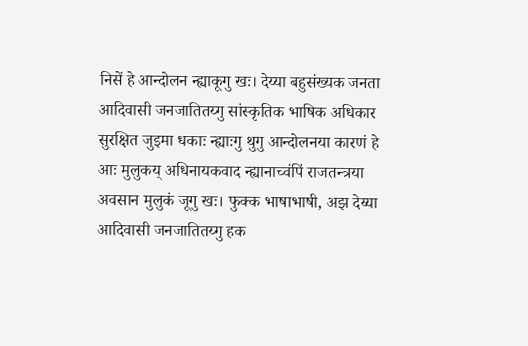निसें हे आन्दोलन न्ह्याकूगु खः। देय्या बहुसंख्यक जनता आदिवासी जनजातितय्गु सांस्कृतिक भाषिक अधिकार सुरक्षित जुइमा धकाः न्ह्याःगु थुगु आन्दोलनया कारणं हे आः मुलुकय् अधिनायकवाद न्ह्यानाच्वंपिं राजतन्त्रया अवसान मुलुकं जूगु खः। फुक्क भाषाभाषी, अझ देय्या आदिवासी जनजातितय्गु हक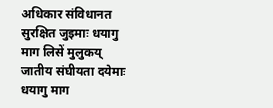अधिकार संविधानत सुरक्षित जुइमाः धयागु माग लिसें मुलुकय् जातीय संघीयता दयेमाः धयागु माग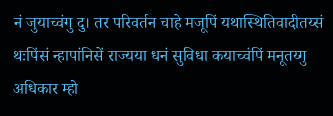नं जुयाच्वंगु दु। तर परिवर्तन चाहे मजूपिं यथास्थितिवादीतय्सं थःपिंसं न्हापांनिसें राज्यया धनं सुविधा कयाच्वंपिं मनूतय्गु अधिकार म्हो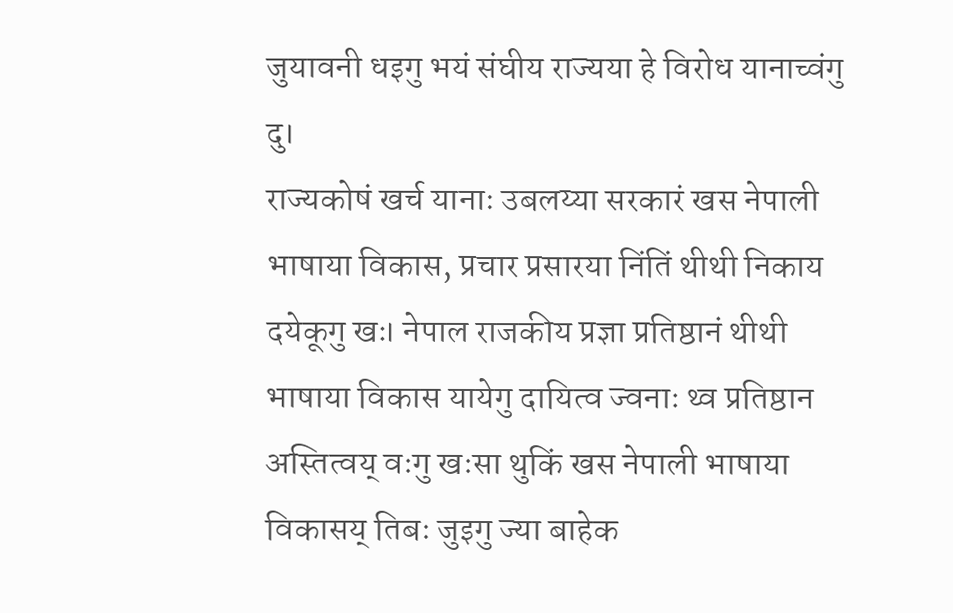जुयावनी धइगु भयं संघीय राज्यया हे विरोध यानाच्वंगु दु।
राज्यकोषं खर्च यानाः उबलय्या सरकारं खस नेपाली भाषाया विकास, प्रचार प्रसारया निंतिं थीथी निकाय दयेकूगु खः। नेपाल राजकीय प्रज्ञा प्रतिष्ठानं थीथी भाषाया विकास यायेगु दायित्व ज्वनाः थ्व प्रतिष्ठान अस्तित्वय् वःगु खःसा थुकिं खस नेपाली भाषाया विकासय् तिबः जुइगु ज्या बाहेक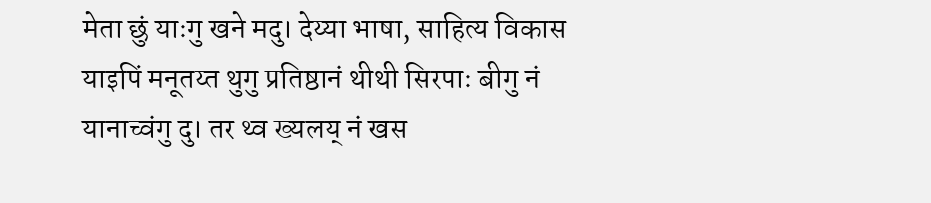मेता छुं याःगु खने मदु। देय्या भाषा, साहित्य विकास याइपिं मनूतय्त थुगु प्रतिष्ठानं थीथी सिरपाः बीगु नं यानाच्वंगु दु। तर थ्व ख्यलय् नं खस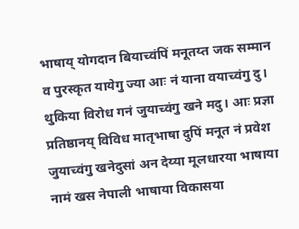भाषाय् योगदान बियाच्वंपिं मनूतय्त जक सम्मान व पुरस्कृत यायेगु ज्या आः नं याना वयाच्वंगु दु। थुकिया विरोध गनं जुयाच्वंगु खने मदु। आः प्रज्ञा प्रतिष्ठानय् विविध मातृभाषा दुपिं मनूत नं प्रवेश जुयाच्वंगु खनेदुसां अन देय्या मूलधारया भाषाया नामं खस नेपाली भाषाया विकासया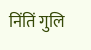निंतिं गुलि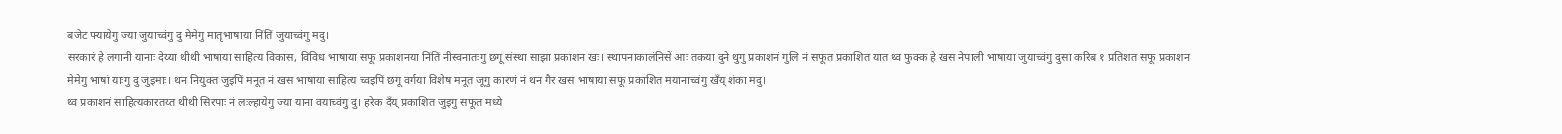बजेट फ्यायेगु ज्या जुयाच्वंगु दु मेमेगु मातृभाषाया निंतिं जुयाच्वंगु मदु।
सरकारं हे लगानी यानाः देय्या थीथी भाषाया साहित्य विकास, विविध भाषाया सफू प्रकाशनया निंतिं नीस्वनातःगु छगू संस्था साझा प्रकाशन खः। स्थापनाकालंनिसें आः तकया दुने थुगु प्रकाशनं गुलि नं सफूत प्रकाशित यात थ्व फुक्क हे खस नेपाली भाषाया जुयाच्वंगु दुसा करिब १ प्रतिशत सफू प्रकाशन मेमेगु भाषां याःगु दु जुइमाः। थन नियुक्त जुइपिं मनूत नं खस भाषाया साहित्य च्वइपिं छगू वर्गया विशेष मनूत जूगु कारणं नं थन गैर खस भाषाया सफू प्रकाशित मयानाच्वंगु खँय् शंका मदु।
थ्व प्रकाशनं साहित्यकारतय्त थीथी सिरपाः नं लःल्हायेगु ज्या याना वयाच्वंगु दु। हरेक दँय् प्रकाशित जुइगु सफूत मध्ये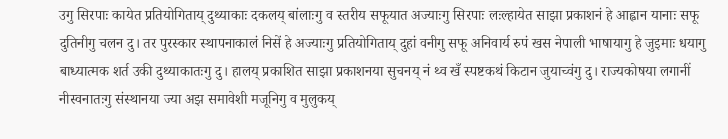उगु सिरपाः कायेत प्रतियोगिताय् दुथ्याकाः दकलय् बांलाःगु व स्तरीय सफूयात अज्याःगु सिरपाः लःल्हायेत साझा प्रकाशनं हे आह्वान यानाः सफू दुतिनीगु चलन दु। तर पुरस्कार स्थापनाकालं निसें हे अज्याःगु प्रतियोगिताय् दुहां वनीगु सफू अनिवार्य रुपं खस नेपाली भाषायागु हे जुइमाः धयागु बाध्यात्मक शर्त उकी दुथ्याकातःगु दु। हालय् प्रकाशित साझा प्रकाशनया सुचनय् नं थ्व खँ स्पष्टकथं किटान जुयाच्वंगु दु। राज्यकोषया लगानीं नीस्वनातःगु संस्थानया ज्या अझ समावेशी मजूनिगु व मुलुकय्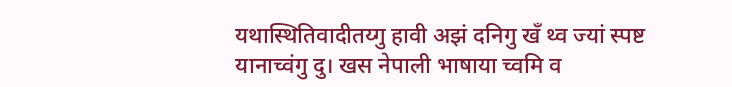यथास्थितिवादीतय्गु हावी अझं दनिगु खँ थ्व ज्यां स्पष्ट यानाच्वंगु दु। खस नेपाली भाषाया च्वमि व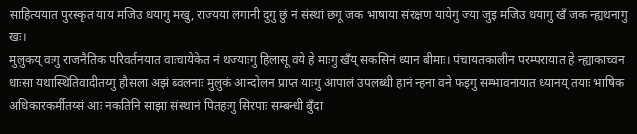साहित्ययात पुरस्कृत याय मजिउ धयागु मखु, राज्यया लगानी दुगु छुं नं संस्थां छगू जक भाषाया संरक्षण यायेगु ज्या जुइ मजिउ धयागु खँ जक न्ह्यथनागु खः।
मुलुकय् वःगु राजनैतिक परिवर्तनयात वाःचायेकेत नं थज्याःगु हिलासू वये हे माःगु खँय् सकसिनं ध्यान बीमाः। पंचायतकालीन परम्परायात हे न्ह्याकाच्वन धाःसा यथास्थितिवादीतय्गु हौसला अझं ब्वलनाः मुलुकं आन्दोलन प्राप्त याःगु आपालं उपलब्धी हानं न्हना वने फइगु सम्भावनायात ध्यानय् तयाः भाषिक अधिकारकर्मीतय्सं आः नकतिनि साझा संस्थानं पितहःगु सिरपाः सम्बन्धी बुँदा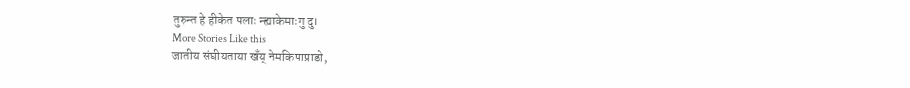तुरुन्त हे हीकेत पलाः न्ह्याकेमाःगु दु।
More Stories Like this
जातीय संघीयताया खँय् नेमकिपाप्राडो,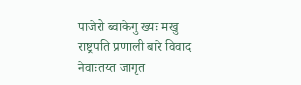पाजेरो ब्वाकेगु ख्यः मखु
राष्ट्रपति प्रणाली बारे विवाद
नेवाःतय्त जागृत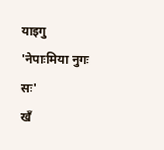याइगु 'नेपाःमिया नुगः सः'
खँ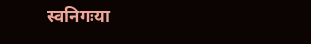स्वनिगःया